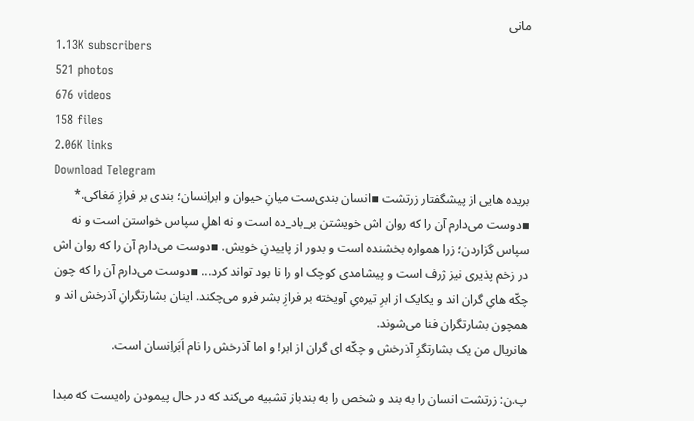مانى
1.13K subscribers
521 photos
676 videos
158 files
2.06K links
Download Telegram
بریده هایی از پیشگفتار زرتشت ▪انسان بندی‌ست میانِ حیوان و ابراِنسان؛ بندی بر فرازِ مَغاکی.* ▪دوست می‌دارم آن را که روان اش خویشتن بر_باد_ده است و نه اهلِ سپاس خواستن است و نه سپاس گزاردن؛ زرا همواره بخشنده است و بدور از پاییدنِ خویش. ▪دوست می‌دارم آن را که روان اش در زخم پذیری نیز ژرف است و پیشامدی کوچک او را نا بود تواند کرد... ▪دوست‌ می‌دارم آن را که چون چکّه هایِ گران اند و یکایک از ابرِ تیره‌یِ آویخته بر فرازِ بشر فرو می‌چکند. اینان بشارتگرانِ آذرخش اند و همچون بشارتگران فنا می‌شوند.
هانريال من یک بشارتگرِ آذرخش و چکّه ای گران از ابر! و اما آذرخش را نام اَبَراِنسان است.

پ.ن: زرتشت انسان را به بند و شخص را به بندباز تشبیه می‌کند که در حال پیمودن راه‌یست که مبدا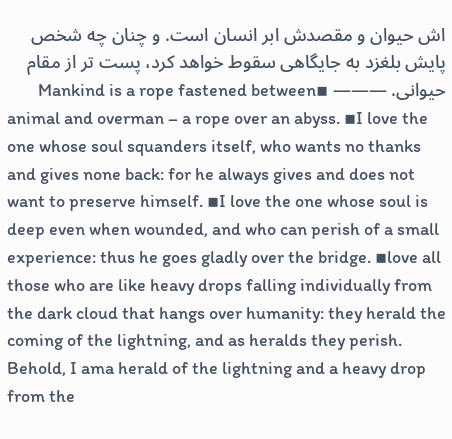اش حیوان و مقصدش ابر انسان است. و چنان چه شخص پایش بلغزد به جایگاهی سقوط خواهد کرد، پست تر از مقام حیوانی. ——— ▪Mankind is a rope fastened between
animal and overman – a rope over an abyss. ▪I love the one whose soul squanders itself, who wants no thanks and gives none back: for he always gives and does not want to preserve himself. ▪I love the one whose soul is deep even when wounded, and who can perish of a small experience: thus he goes gladly over the bridge. ▪love all those who are like heavy drops falling individually from the dark cloud that hangs over humanity: they herald the coming of the lightning, and as heralds they perish.
Behold, I ama herald of the lightning and a heavy drop from the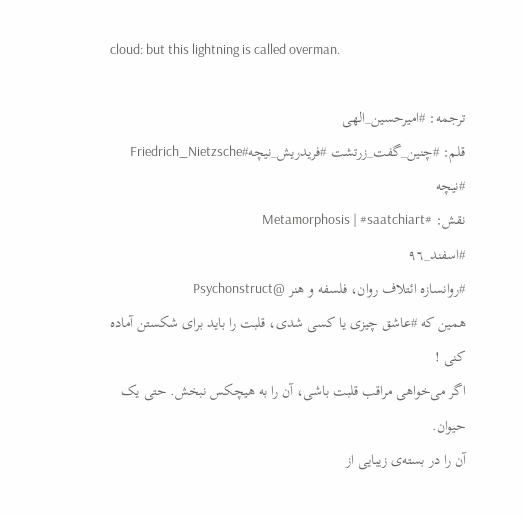cloud: but this lightning is called overman.

ترجمه: #امیرحسین_الهی
قلم: #چنین_گفت_زرتشت #فریدریش_نیچه#Friedrich_Nietzsche #نيچه
نقش: #Metamorphosis | #saatchiart
#اسفند_٩٦
#روانسازه ائتلاف روان، فلسفه و هنر @Psychonstruct
همین که #عاشق چیزی یا کسی شدی، قلبت را باید برای شکستن آماده کنی !
اگر می‌خواهی مراقب قلبت باشی، آن را به هیچکس نبخش. حتی یک حیوان.
آن را در بسته‌ی زیبایی از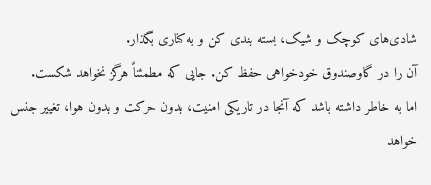شادی‌های کوچک و شیک، بسته بندی کن و به کناری بگذار.
آن را در گاوصندوق خودخواهی حفظ کن. جایی که مطمئناً هرگز نخواهد شکست.
اما به خاطر داشته باشد که آنجا در تاریکی امنیت، بدون حرکت و بدون هوا، تغییر جنس خواهد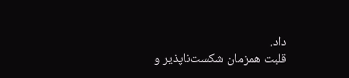داد.
قلبت همزمان شکست‌ناپذیر و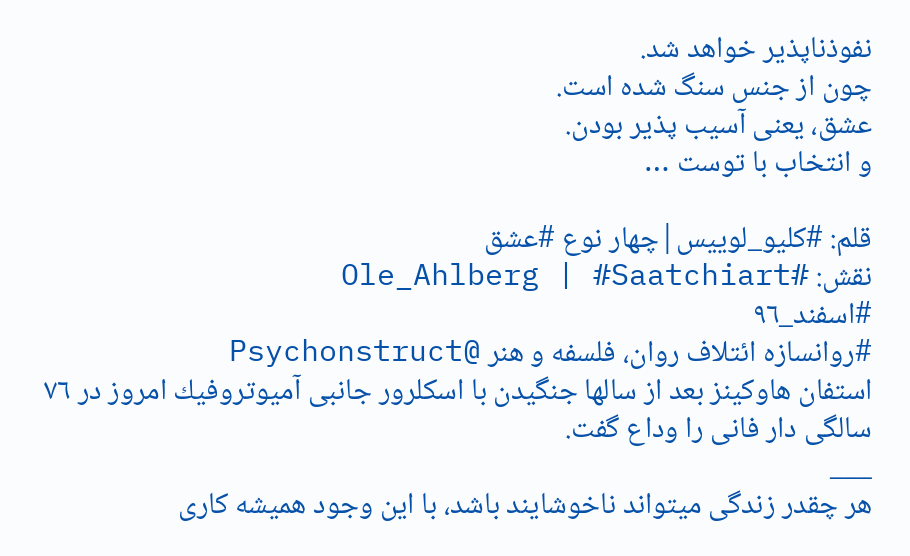نفوذناپذیر خواهد شد.
چون از جنس سنگ شده است.
عشق، یعنی آسیب پذیر بودن.
و انتخاب با توست …

قلم: #کلیو_لوییس|چهار نوع #عشق
نقش: #Ole_Ahlberg | #Saatchiart
#اسفند_٩٦
#روانسازه ائتلاف روان، فلسفه و هنر @Psychonstruct
استفان هاوكينز بعد از سالها جنگيدن با اسكلرور جانبى آميوتروفيك امروز در ٧٦ سالگى دار فانى را وداع گفت.
___
هر چقدر زندگى ميتواند ناخوشايند باشد، با اين وجود هميشه كارى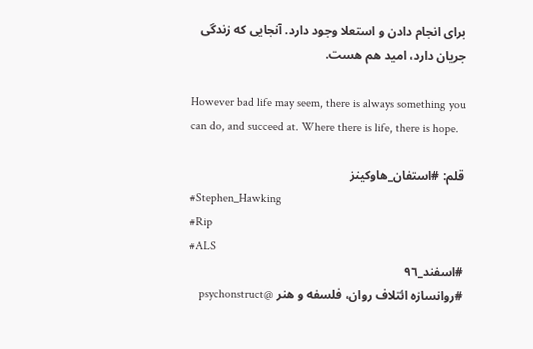براى انجام دادن و استعلا وجود دارد. آنجايى كه زندگى جريان دارد، اميد هم هست.

However bad life may seem, there is always something you can do, and succeed at. Where there is life, there is hope.

قلم: #استفان_هاوكينز
#Stephen_Hawking
#Rip
#ALS
#اسفند_٩٦
#روانسازه ائتلاف روان، فلسفه و هنر @psychonstruct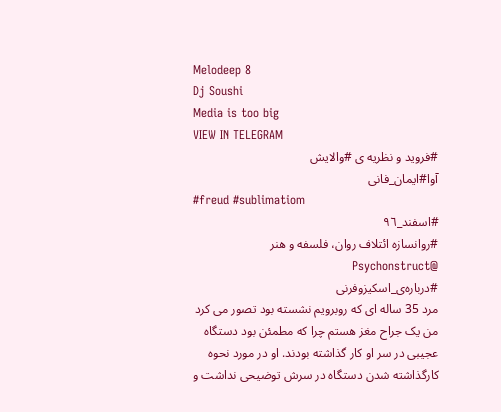Melodeep 8
Dj Soushi
Media is too big
VIEW IN TELEGRAM
#فرويد و نظريه ى #والايش
آوا#ايمان_فانى
#freud #sublimatiom
#اسفند_٩٦
#روانسازه ائتلاف روان، فلسفه و هنر @Psychonstruct
#درباره‌ی_اسکیزوفرنی
مرد 35 ساله ای که روبرویم نشسته بود تصور می کرد من یک جراح مغز هستم چرا که مطمئن بود دستگاه عجیبی در سر او کار گذاشته بودند. او در مورد نحوه کارگذاشته شدن دستگاه در سرش توضیحی نداشت و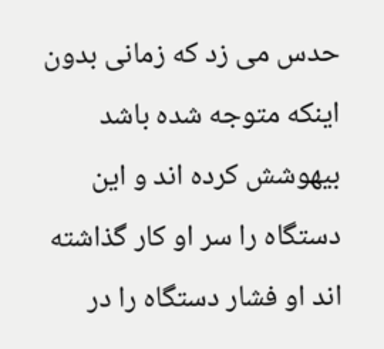حدس می زد که زمانی بدون اینکه متوجه شده باشد بیهوشش کرده اند و این دستگاه را سر او کار گذاشته اند او فشار دستگاه را در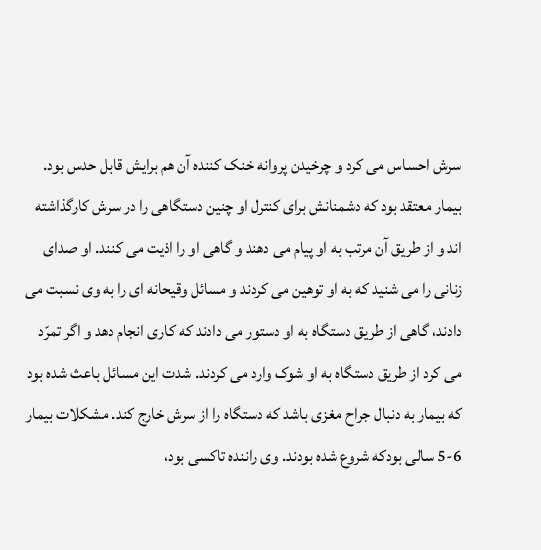سرش احساس می کرد و چرخیدن پروانه خنک کننده آن هم برایش قابل حدس بود. بیمار معتقد بود که دشمنانش برای کنترل او چنین دستگاهی را در سرش کارگذاشته اند و از طریق آن مرتب به او پیام می دهند و گاهی او را اذیت می کنند. او صدای زنانی را می شنید که به او توهین می کردند و مسائل وقیحانه ای را به وی نسبت می دادند، گاهی از طریق دستگاه به او دستور می دادند که کاری انجام دهد و اگر تمرّد می کرد از طریق دستگاه به او شوک وارد می کردند. شدت این مسائل باعث شده بود که بیمار به دنبال جراح مغزی باشد که دستگاه را از سرش خارج کند. مشکلات بیمار 6-5 سالی بودکه شروع شده بودند. وی راننده تاکسی بود،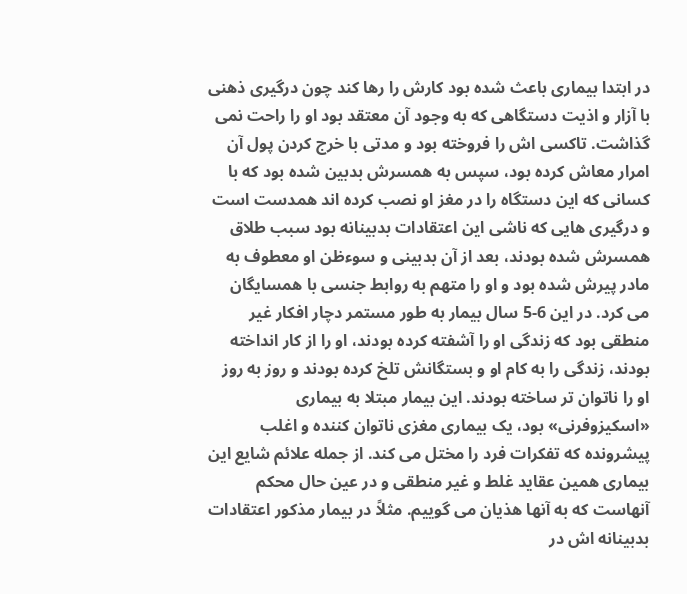در ابتدا بیماری باعث شده بود کارش را رها کند چون درگیری ذهنی با آزار و اذیت دستگاهی که به وجود آن معتقد بود او را راحت نمی گذاشت. تاکسی اش را فروخته بود و مدتی با خرج کردن پول آن امرار معاش کرده بود، سپس به همسرش بدبین شده بود که با کسانی که این دستگاه را در مغز او نصب کرده اند همدست است و درگیری هایی که ناشی این اعتقادات بدبینانه بود سبب طلاق همسرش شده بودند، بعد از آن بدبینی و سوءظن او معطوف به مادر پیرش شده بود و او را متهم به روابط جنسی با همسایگان می کرد. در این 6-5 سال بیمار به طور مستمر دچار افکار غیر منطقی بود که زندگی او را آشفته کرده بودند، او را از کار انداخته بودند، زندگی را به کام او و بستگانش تلخ کرده بودند و روز به روز او را ناتوان تر ساخته بودند. این بیمار مبتلا به بیماری «اسکیزوفرنی» بود، یک بیماری مغزی ناتوان کننده و اغلب پیشرونده که تفکرات فرد را مختل می کند. از جمله علائم شایع این بیماری همین عقاید غلط و غیر منطقی و در عین حال محکم آنهاست که به آنها هذیان می گوییم. مثلاً در بیمار مذکور اعتقادات بدبینانه اش در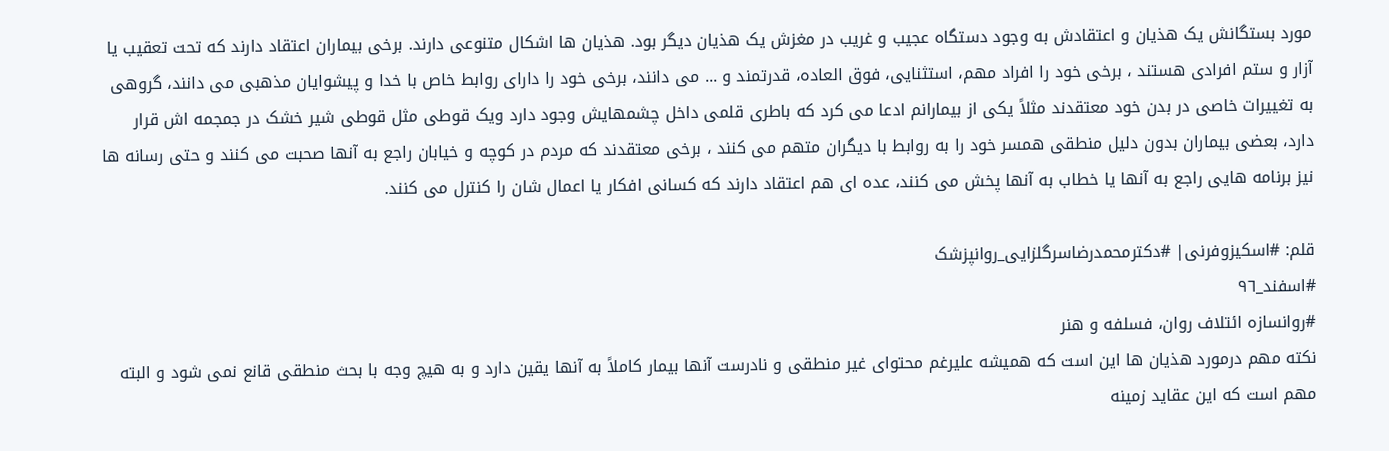مورد بستگانش یک هذیان و اعتقادش به وجود دستگاه عجیب و غریب در مغزش یک هذیان دیگر بود. هذیان ها اشکال متنوعی دارند. برخی بیماران اعتقاد دارند که تحت تعقیب یا آزار و ستم افرادی هستند ، برخی خود را افراد مهم، استثنایی، فوق العاده، قدرتمند و ... می دانند، برخی خود را دارای روابط خاص با خدا و پیشوایان مذهبی می دانند، گروهی به تغییرات خاصی در بدن خود معتقدند مثلاً یکی از بیمارانم ادعا می کرد که باطری قلمی داخل چشمهایش وجود دارد ویک قوطی مثل قوطی شیر خشک در جمجمه اش قرار دارد، بعضی بیماران بدون دلیل منطقی همسر خود را به روابط با دیگران متهم می کنند ، برخی معتقدند که مردم در کوچه و خیابان راجع به آنها صحبت می کنند و حتی رسانه ها نیز برنامه هایی راجع به آنها یا خطاب به آنها پخش می کنند، عده ای هم اعتقاد دارند که کسانی افکار یا اعمال شان را کنترل می کنند.

قلم: #اسكيزوفرنى| #دکترمحمدرضاسرگلزایی_روانپزشک
#اسفند_٩٦
#روانسازه ائتلاف روان، فسلفه و هنر
نکته مهم درمورد هذیان ها این است که همیشه علیرغم محتوای غیر منطقی و نادرست آنها بیمار کاملاً به آنها یقین دارد و به هیچ وجه با بحث منطقی قانع نمی شود و البته مهم است که این عقاید زمینه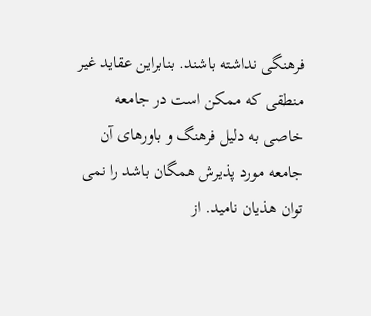فرهنگی نداشته باشند. بنابراین عقاید غیر منطقی که ممکن است در جامعه خاصی به دلیل فرهنگ و باورهای آن جامعه مورد پذیرش همگان باشد را نمی توان هذیان نامید. از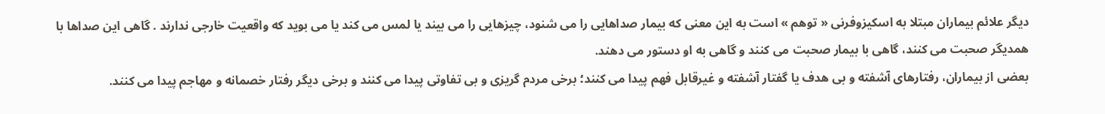دیگر علائم بیماران مبتلا به اسکیزوفرنی « توهم » است به این معنی که بیمار صداهایی را می شنود، چیزهایی را می بیند یا لمس می کند یا می بوید که واقعیت خارجی ندارند . گاهی این صداها با همدیگر صحبت می کنند، گاهی با بیمار صحبت می کنند و گاهی به او دستور می دهند.
بعضی از بیماران، رفتارهای آشفته و بی هدف یا گفتار آشفته و غیرقابل فهم پیدا می کنند؛ برخی مردم گریزی و بی تفاوتی پیدا می کنند و برخی دیگر رفتار خصمانه و مهاجم پیدا می کنند.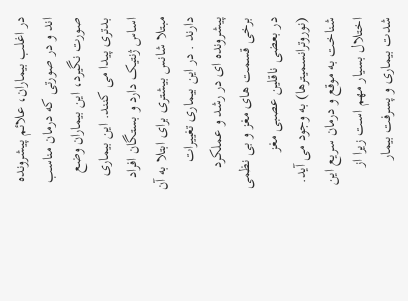در اغلب بیماران، علائم پیشرونده اند و در صورتی که درمان مناسب صورت نگیرد، این بیماران وضع بدتری پیدا می کنند. این بیماری اساس ژنتیک دارد و بستگان افراد مبتلا شانس بیشتری برای ابتلا به آن دارند . در این بیماری تغییرات پیشرونده ای در رشد و عملکرد برخی قسمت های مغز و بی نظمی در بعضی ناقلین عصبی مغز (نوروترانسمیترها) به وجود می آید. شناخت به موقع و درمان سریع این اختلال بسیار مهم است زیرا از شدت بیماری و پسرفت بیمار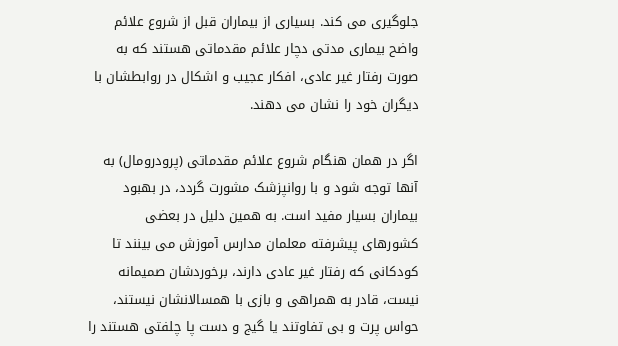جلوگیری می کند. بسیاری از بیماران قبل از شروع علائم واضح بیماری مدتی دچار علائم مقدماتی هستند که به صورت رفتار غیر عادی، افکار عجیب و اشکال در روابطشان با دیگران خود را نشان می دهند.

اگر در همان هنگام شروع علائم مقدماتی (پرودرومال) به آنها توجه شود و با روانپزشک مشورت گردد، در بهبود بیماران بسیار مفید است. به همین دلیل در بعضی کشورهای پیشرفته معلمان مدارس آموزش می بینند تا کودکانی که رفتار غیر عادی دارند، برخوردشان صمیمانه نیست، قادر به همراهی و بازی با همسالانشان نیستند، حواس پرت و بی تفاوتند یا گیج و دست پا چلفتی هستند را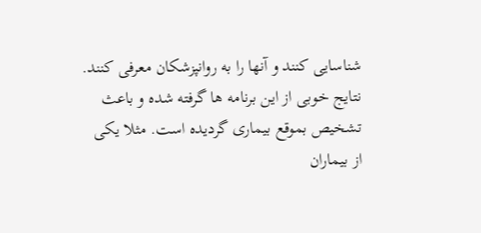شناسایی کنند و آنها را به روانپزشکان معرفی کنند. نتایج خوبی از این برنامه ها گرفته شده و باعث تشخیص بموقع بیماری گردیده است. مثلا یکی از بیماران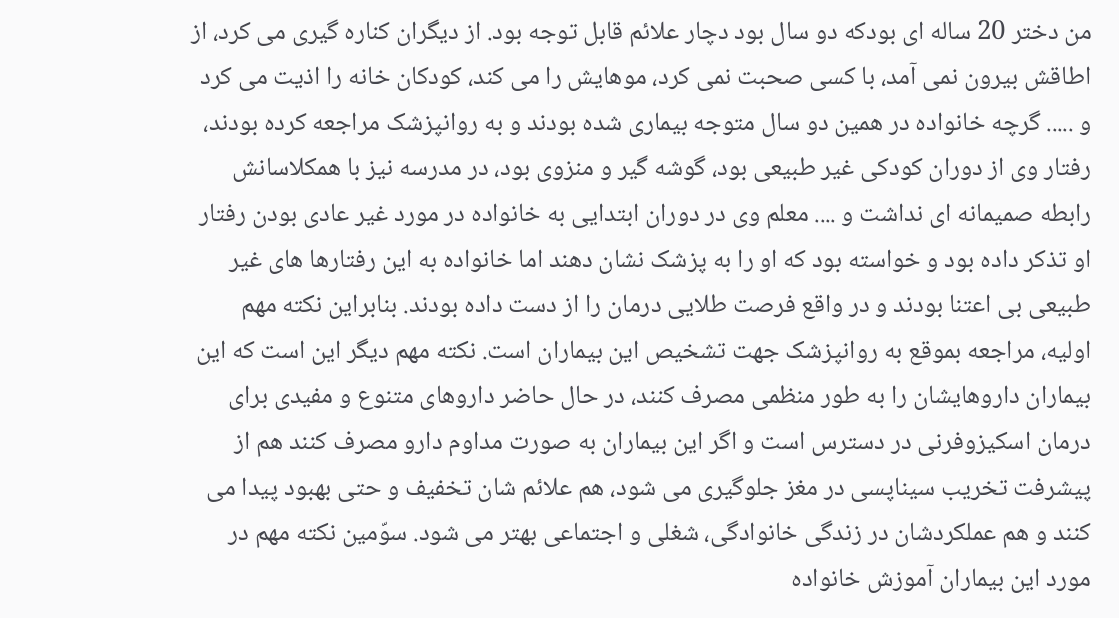من دختر 20 ساله ای بودکه دو سال بود دچار علائم قابل توجه بود. از دیگران کناره گیری می کرد، از اطاقش بیرون نمی آمد، با کسی صحبت نمی کرد، موهایش را می کند، کودکان خانه را اذیت می کرد و ..... گرچه خانواده در همین دو سال متوجه بیماری شده بودند و به روانپزشک مراجعه کرده بودند، رفتار وی از دوران کودکی غیر طبیعی بود، گوشه گیر و منزوی بود، در مدرسه نیز با همکلاسانش رابطه صمیمانه ای نداشت و .... معلم وی در دوران ابتدایی به خانواده در مورد غیر عادی بودن رفتار او تذکر داده بود و خواسته بود که او را به پزشک نشان دهند اما خانواده به این رفتارها های غیر طبیعی بی اعتنا بودند و در واقع فرصت طلایی درمان را از دست داده بودند. بنابراین نکته مهم اولیه، مراجعه بموقع به روانپزشک جهت تشخیص این بیماران است. نکته مهم دیگر این است که این بیماران داروهایشان را به طور منظمی مصرف کنند، در حال حاضر داروهای متنوع و مفیدی برای درمان اسکیزوفرنی در دسترس است و اگر این بیماران به صورت مداوم دارو مصرف کنند هم از پیشرفت تخریب سیناپسی در مغز جلوگیری می شود، هم علائم شان تخفیف و حتی بهبود پیدا می کنند و هم عملکردشان در زندگی خانوادگی، شغلی و اجتماعی بهتر می شود. سوّمین نکته مهم در مورد این بیماران آموزش خانواده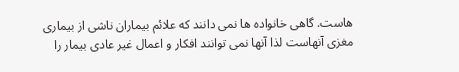هاست. گاهی خانواده ها نمی دانند که علائم بیماران ناشی از بیماری مغزی آنهاست لذا آنها نمی توانند افکار و اعمال غیر عادی بیمار را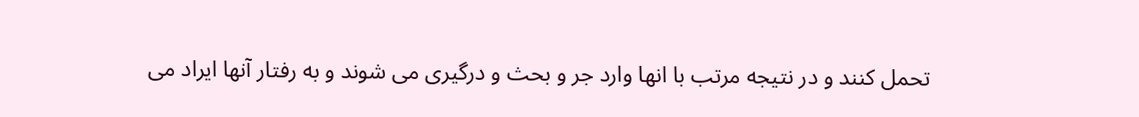تحمل کنند و در نتیجه مرتب با انها وارد جر و بحث و درگیری می شوند و به رفتار آنها ایراد می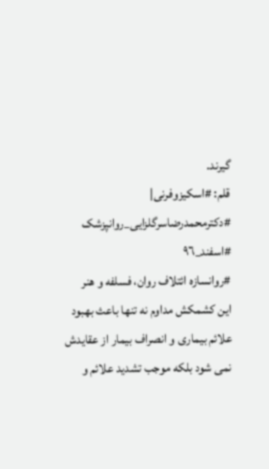گیرند.
قلم: #اسكيزوفرنى| #دکترمحمدرضاسرگلزایی_روانپزشک
#اسفند_٩٦
#روانسازه ائتلاف روان، فسلفه و هنر
این کشمکش مداوم نه تنها باعث بهبود علائم بیماری و انصراف بیمار از عقایدش نمی شود بلکه موجب تشدید علائم و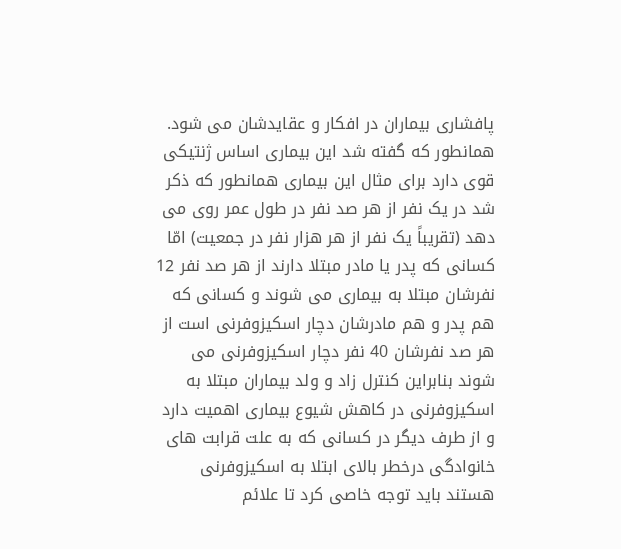پافشاری بیماران در افکار و عقایدشان می شود. همانطور که گفته شد این بیماری اساس ژنتیکی قوی دارد برای مثال این بیماری همانطور که ذکر شد در یک نفر از هر صد نفر در طول عمر روی می دهد (تقریباً یک نفر از هر هزار نفر در جمعیت) امّا کسانی که پدر یا مادر مبتلا دارند از هر صد نفر 12 نفرشان مبتلا به بیماری می شوند و کسانی که هم پدر و هم مادرشان دچار اسکیزوفرنی است از هر صد نفرشان 40 نفر دچار اسکیزوفرنی می شوند بنابراین کنترل زاد و ولد بیماران مبتلا به اسکیزوفرنی در کاهش شیوع بیماری اهمیت دارد و از طرف دیگر در کسانی که به علت قرابت های خانوادگی درخطر بالای ابتلا به اسکیزوفرنی هستند باید توجه خاصی کرد تا علائم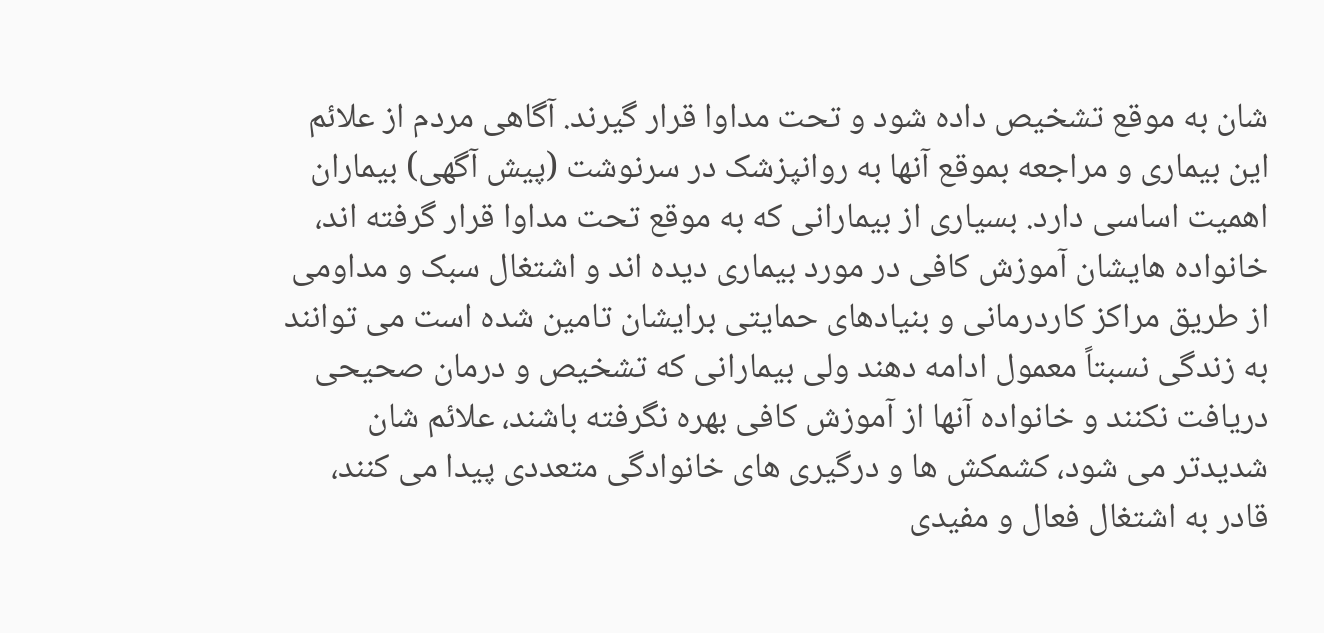شان به موقع تشخیص داده شود و تحت مداوا قرار گیرند. آگاهی مردم از علائم این بیماری و مراجعه بموقع آنها به روانپزشک در سرنوشت (پیش آگهی) بیماران اهمیت اساسی دارد. بسیاری از بیمارانی که به موقع تحت مداوا قرار گرفته اند، خانواده هایشان آموزش کافی در مورد بیماری دیده اند و اشتغال سبک و مداومی از طریق مراکز کاردرمانی و بنیادهای حمایتی برایشان تامین شده است می توانند به زندگی نسبتاً معمول ادامه دهند ولی بیمارانی که تشخیص و درمان صحیحی دریافت نکنند و خانواده آنها از آموزش کافی بهره نگرفته باشند، علائم شان شدیدتر می شود، کشمکش ها و درگیری های خانوادگی متعددی پیدا می کنند، قادر به اشتغال فعال و مفیدی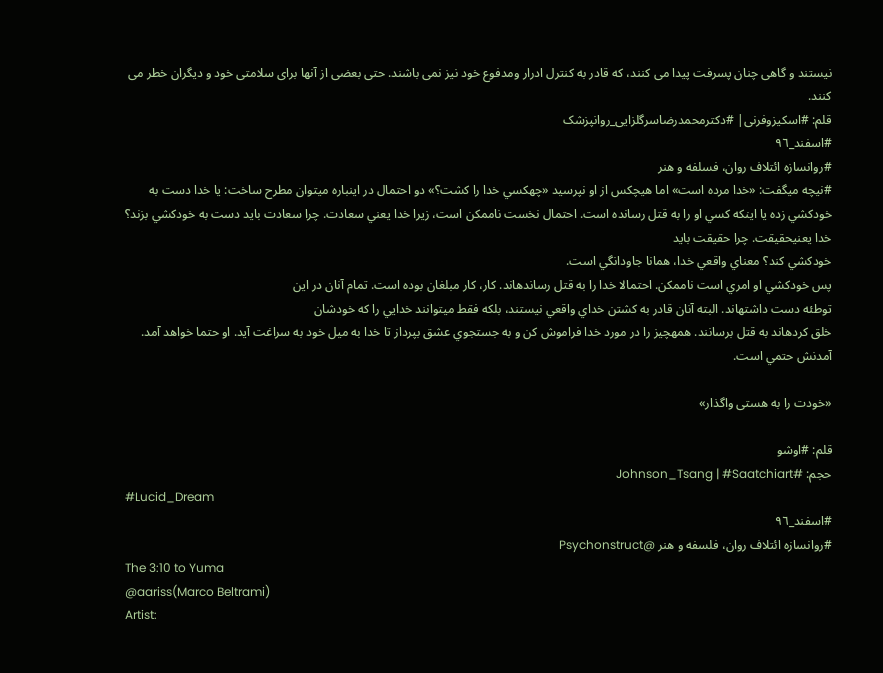نیستند و گاهی چنان پسرفت پیدا می کنند، که قادر به کنترل ادرار ومدفوع خود نیز نمی باشند. حتی بعضی از آنها برای سلامتی خود و دیگران خطر می کنند.
قلم: #اسكيزوفرنى| #دکترمحمدرضاسرگلزایی_روانپزشک
#اسفند_٩٦
#روانسازه ائتلاف روان، فسلفه و هنر
#نيچه میگفت: «خدا مرده است» اما هيچكس از او نپرسيد «چهكسي خدا را كشت؟» دو احتمال در اينباره ميتوان مطرح ساخت: يا خدا دست به خودكشي زده يا اينكه كسي او را به قتل رسانده است. احتمال نخست ناممكن است، زيرا خدا يعني سعادت. چرا سعادت بايد دست به خودكشي بزند؟ خدا يعنيحقيقت. چرا حقيقت بايد
خودكشي كند؟ معناي واقعي خدا، همانا جاودانگي است.
پس خودكشي او امري است ناممكن. احتمالا خدا را به قتل رساندهاند. كار، كار مبلغان بوده است. تمام آنان در اين
توطئه دست داشتهاند. البته آنان قادر به كشتن خداي واقعي نيستند، بلكه فقط ميتوانند خدايي را كه خودشان
خلق كردهاند به قتل برسانند. همهچيز را در مورد خدا فراموش كن و به جستجوي عشق بپرداز تا خدا به ميل خود به سراغت آيد. او حتما خواهد آمد. آمدنش حتمي است.

«خودت را به هستی واگذار»

قلم: #اوشو
حجم: #Johnson_Tsang | #Saatchiart
#Lucid_Dream
#اسفند_٩٦
#روانسازه ائتلاف روان، فلسفه و هنر @Psychonstruct
The 3:10 to Yuma
@aariss(Marco Beltrami)
Artist: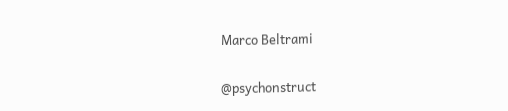Marco Beltrami


@psychonstruct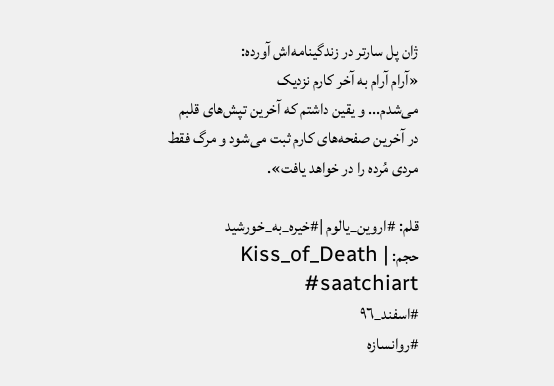ژان پل سارتر در زندگینامه‌اش آورده:
«آرام آرام به آخر کارم نزدیک
می‌شدم... و یقین داشتم که آخرین تپش‌های قلبم در آخرین صفحه‌های کارم ثبت می‌شود و مرگ فقط مردی مُرده را در خواهد یافت».

قلم: #اروین_یالوم |#خیره_به_خورشید
حجم: Kiss_of_Death | #saatchiart
#اسفند_٩٦
#روانسازه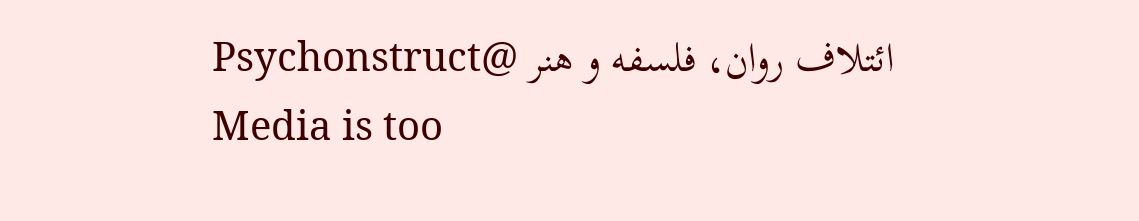ائتلاف روان، فلسفه و هنر @Psychonstruct
Media is too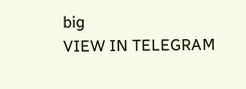big
VIEW IN TELEGRAM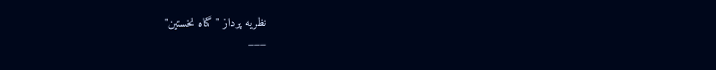نظريه پرداز "گناه نخستين"
___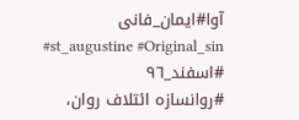آوا#ايمان_فانى
#st_augustine #Original_sin
#اسفند_٩٦
#روانسازه ائتلاف روان،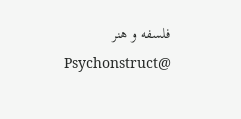فلسفه و هنر @Psychonstruct